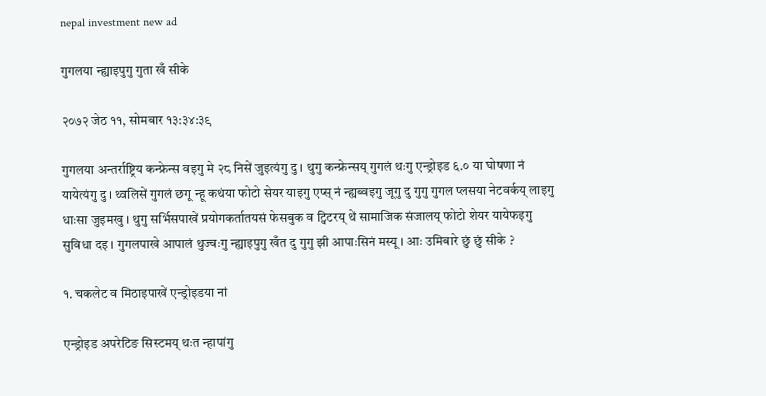nepal investment new ad

गुगलया न्ह्याइपुगु गुता खँ सीके

२०७२ जेठ ११, सोमबार १३:३४:३९

गुगलया अन्तर्राष्ट्रिय कन्फ्रेन्स वइगु मे २८ निसें जुइत्यंगु दु । थुगु कन्फ्रेन्सय् गुगलं थःगु एन्ड्रोइड ६.० या घोषणा नं यायेत्यंगु दु । थ्वलिसें गुगलं छगू न्हू कथंया फोटो सेयर याइगु एप्स् नं न्ह्यब्वइगु जूगु दु गुगु गुगल प्लसया नेटवर्कय् लाइगु धाःसा जुइमखु । थुगु सर्भिसपाखें प्रयोगकर्तातयसं फेसबुक व ट्विटरय् थें सामाजिक संजालय् फोटो शेयर यायेफइगु सुविधा दइ । गुगलपाखे आपालं थुज्वःगु न्ह्याइपुगु खँत दु गुगु झी आपाःसिनं मस्यू । आः उमिबारे छुं छुं सीके ?

१. चकलेट व मिठाइपाखें एन्ड्रोइडया नां

एन्ड्रोइड अपरेटिङ सिस्टमय् थःत न्हापांगु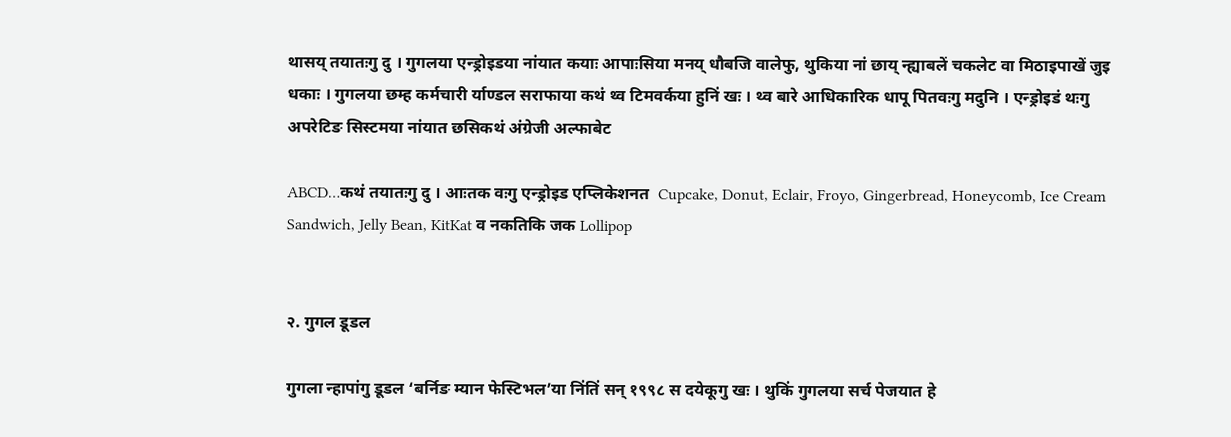थासय् तयातःगु दु । गुगलया एन्ड्रोइडया नांयात कयाः आपाःसिया मनय् धौबजि वालेफु, थुकिया नां छाय् न्ह्याबलें चकलेट वा मिठाइपाखें जुइ धकाः । गुगलया छम्ह कर्मचारी र्याण्डल सराफाया कथं थ्व टिमवर्कया हुनिं खः । थ्व बारे आधिकारिक धापू पितवःगु मदुनि । एन्ड्रोइडं थःगु अपरेटिङ सिस्टमया नांयात छसिकथं अंग्रेजी अल्फाबेट

ABCD…कथं तयातःगु दु । आःतक वःगु एन्ड्रोइड एप्लिकेशनत  Cupcake, Donut, Eclair, Froyo, Gingerbread, Honeycomb, Ice Cream Sandwich, Jelly Bean, KitKat व नकतिकि जक Lollipop


२. गुगल डूडल

गुगला न्हापांगु डूडल ‘बर्निङ म्यान फेस्टिभल’या निंतिं सन् १९९८ स दयेकूगु खः । थुकिं गुगलया सर्च पेजयात हे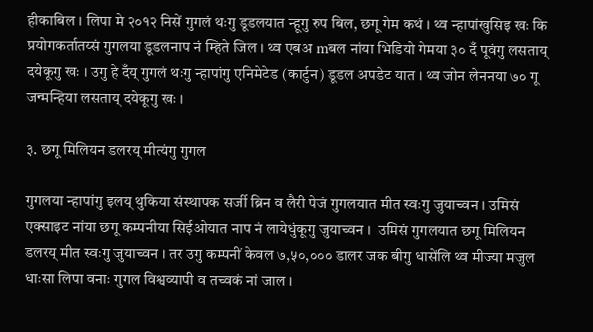हीकाबिल । लिपा मे २०१२ निसें गुगलं थःगु डूडलयात न्हूगु रुप बिल, छगू गेम कथं । थ्व न्हापांखुसिइ खः कि प्रयोगकर्तातय्सं गुगलया डूडलनाप नं म्हिते जिल । थ्व एबअ mबल नांया भिडियो गेमया ३० दँ पूवंगु लसताय् दयेकूगु खः । उगु हे दँय् गुगलं थःगु न्हापांगु एनिमेटेड (कार्टुन) डूडल अपडेट यात । थ्व जोन लेननया ७० गू जन्मन्हिया लसताय् दयेकूगु खः ।

३. छगू मिलियन डलरय् मीत्यंगु गुगल

गुगलया न्हापांगु इलय् थुकिया संस्थापक सर्जी ब्रिन व लैरी पेजं गुगलयात मीत स्वःगु जुयाच्वन । उमिसं एक्साइट नांया छगू कम्पनीया सिईओयात नाप नं लायेधुंकूगु जुयाच्वन ।  उमिसं गुगलयात छगू मिलियन डलरय् मीत स्वःगु जुयाच्वन । तर उगु कम्पनीं केवल ७,५०,००० डालर जक बीगु धासेंलि थ्व मीज्या मजुल धाःसा लिपा वनाः गुगल विश्वव्यापी व तच्वकं नां जाल ।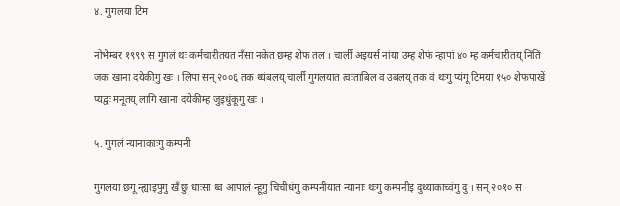४. गुगलया टिम

नोभेम्बर १९९९ स गुगलं थः कर्मचारीतयत नँसा नकेत छम्ह शेफ तल । चार्ली अइयर्स नांया उम्ह शेफं न्हापां ४० म्ह कर्मचारीतय् निंतिं जक खाना दयेकीगु खः । लिपा सन् २००६ तक थ्यंबलय् चार्ली गुगलयात त्वःताबिल व उबलय् तक वं थःगु प्यंगू टिमया १५० शेफपाखें प्यद्वः मनूतय् लागि खाना दयेकीम्ह जुइधुंकूगु खः ।

५. गुगलं न्यानाकाःगु कम्पनी

गुगलया छगू न्ह्याइपुगु खँ छु धाःसा थ्व आपालं न्हूगु चिचीधंगु कम्पनीयात न्यानाः थःगु कम्पनीइ दुथ्याकाच्वंगु दु । सन् २०१० स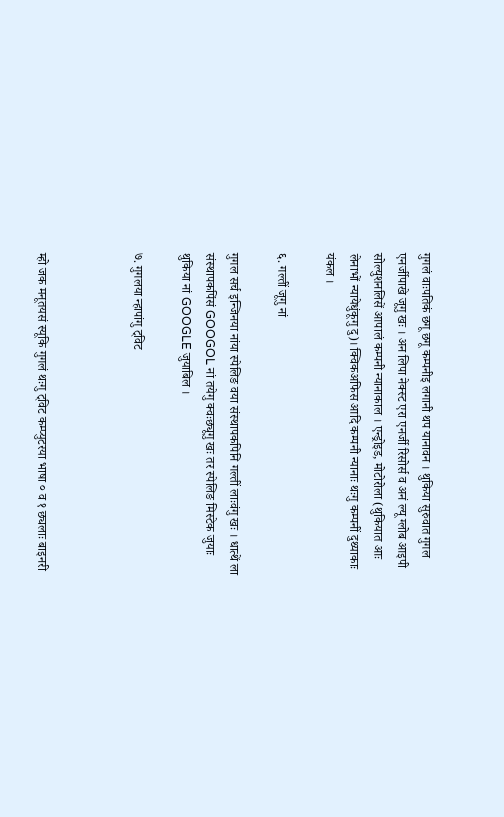गुगलं वाःपतिकं छगू छगू कम्पनीइ लगानी थप यानावन । थुकिया सुरुवात गुगल एनर्जीपाखे जूगु खः । अन लिपा नेक्स्ट एरा एनर्जी रिसोर्स व अनं ल्यू ग्लोब आइपी सोल्युशनलिसें आपालं कम्पनी न्यानाकाल । एन्ड्रोइड, मोटोरोला (थुकियात आः लेनाभों न्यायेधुंकूगु दु)। क्विकअफिस आदि कम्पनी न्यानाः थःगु कम्पनीं दुथ्याकाः यंकल ।

६. गल्तीं जूगु नां

गुगल सर्च इन्जिनया नांया स्पेलिङ वया संस्थापकपिनि गल्तीं लाःवंगु खः । धात्थें ला संस्थापकपिंसं GOOGOL नां तयेगु क्वःछ्यूगु खः तर स्पेलिङ मिस्टेक जुयाः थुकिया नां GOOGLE जुयाबिल ।

७. गुगलया न्हापांगु ट्विट



म्हो जक मनूतयसं स्यूकि गुगलं थःगु ट्विट कम्प्युटरया भाषा ० व १ छ्यलाः बाइनरी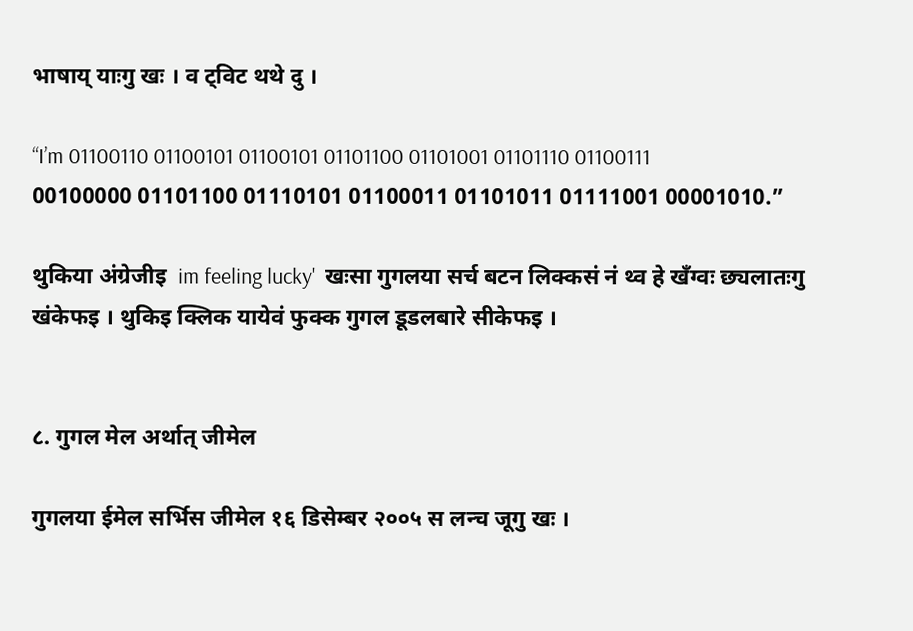भाषाय् याःगु खः । व ट्विट थथे दु ।

“I’m 01100110 01100101 01100101 01101100 01101001 01101110 01100111 00100000 01101100 01110101 01100011 01101011 01111001 00001010.”

थुकिया अंग्रेजीइ  im feeling lucky'  खःसा गुगलया सर्च बटन लिक्कसं नं थ्व हे खँग्वः छ्यलातःगु खंकेफइ । थुकिइ क्लिक यायेवं फुक्क गुगल डूडलबारे सीकेफइ ।


८. गुगल मेल अर्थात् जीमेल

गुगलया ईमेल सर्भिस जीमेल १६ डिसेम्बर २००५ स लन्च जूगु खः ।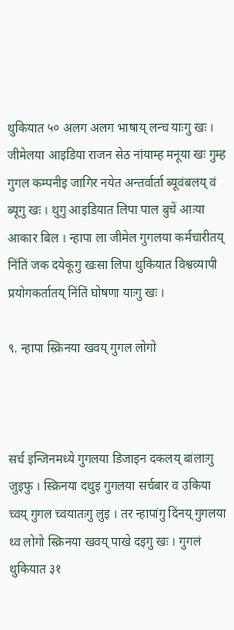थुकियात ५० अलग अलग भाषाय् लन्च याःगु खः । जीमेलया आइडिया राजन सेठ नांयाम्ह मनूया खः गुम्ह गुगल कम्पनीइ जागिर नयेत अन्तर्वार्ता ब्यूवंबलय् वं ब्यूगु खः । थुगु आइडियात लिपा पाल बुचें आःया आकार बिल । न्हापा ला जीमेल गुगलया कर्मचारीतय् निंतिं जक दयेकूगु खःसा लिपा थुकियात विश्वव्यापी प्रयोगकर्तातय् निंतिं घोषणा याःगु खः ।

९. न्हापा स्क्रिनया खवय् गुगल लोगो



सर्च इन्जिनमध्ये गुगलया डिजाइन दकलय् बांलाःगु जुइफु । स्क्रिनया दथुइ गुगलया सर्चबार व उकिया च्वय् गुगल च्वयातःगु लुइ । तर न्हापांगु दिंनय् गुगलया थ्व लोगो स्क्रिनया खवय् पाखे दइगु खः । गुगलं थुकियात ३१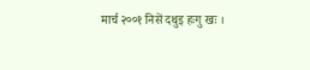मार्च २००१ निसें दथुइ हःगु खः ।